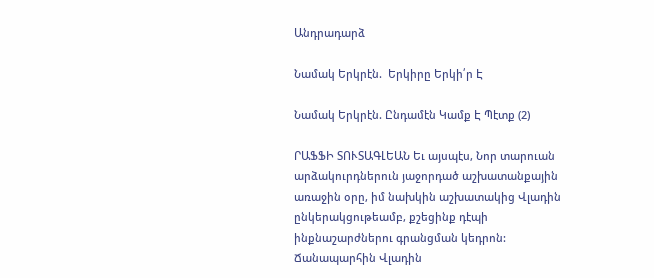Անդրադարձ

Նամակ Երկրէն.  Երկիրը Երկի՛ր Է

Նամակ Երկրէն. Ընդամէն Կամք Է Պէտք (2)

ՐԱՖՖԻ ՏՈՒՏԱԳԼԵԱՆ Եւ այսպէս, Նոր տարուան արձակուրդներուն յաջորդած աշխատանքային առաջին օրը, իմ նախկին աշխատակից Վլադին ընկերակցութեամբ, քշեցինք դէպի ինքնաշարժներու գրանցման կեդրոն: Ճանապարհին Վլադին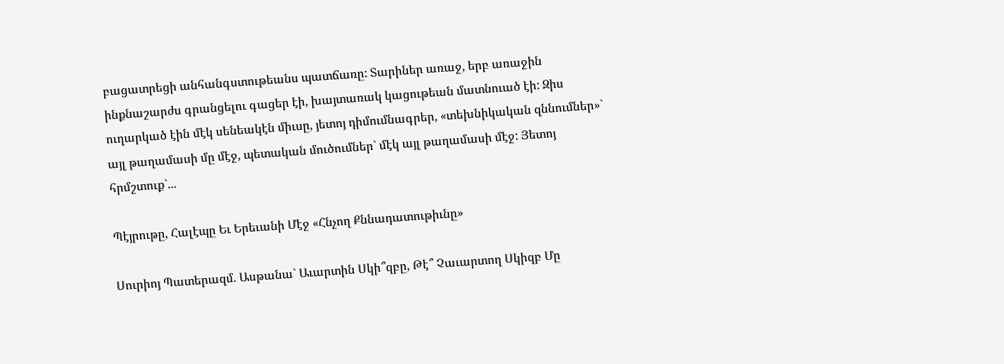բացատրեցի անհանգստութեանս պատճառը: Տարիներ առաջ, երբ առաջին ինքնաշարժս գրանցելու գացեր էի, խայտառակ կացութեան մատնուած էի: Զիս ուղարկած էին մէկ սենեակէն միւսը, յետոյ դիմումնագրեր, «տեխնիկական զննումներ»` այլ թաղամասի մը մէջ, պետական մուծումներ` մէկ այլ թաղամասի մէջ: Յետոյ հրմշտուք`...

Պէյրութը, Հալէպը Եւ Երեւանի Մէջ «Հնչող Քննադատութիւնը»

Սուրիոյ Պատերազմ. Ասթանա` Աւարտին Սկի՞զբը, Թէ՞ Չաւարտող Սկիզբ Մը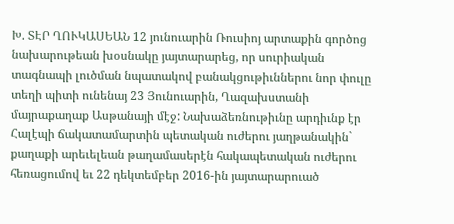Խ. ՏԷՐ ՂՈՒԿԱՍԵԱՆ 12 յունուարին Ռուսիոյ արտաքին գործոց նախարութեան խօսնակը յայտարարեց, որ սուրիական տագնապի լուծման նպատակով բանակցութիւններու նոր փուլը տեղի պիտի ունենայ 23 Յունուարին, Ղազախստանի մայրաքաղաք Ասթանայի մէջ: Նախաձեռնութիւնը արդիւնք էր Հալէպի ճակատամարտին պետական ուժերու յաղթանակին` քաղաքի արեւելեան թաղամասերէն հակապետական ուժերու հեռացումով եւ 22 դեկտեմբեր 2016-ին յայտարարուած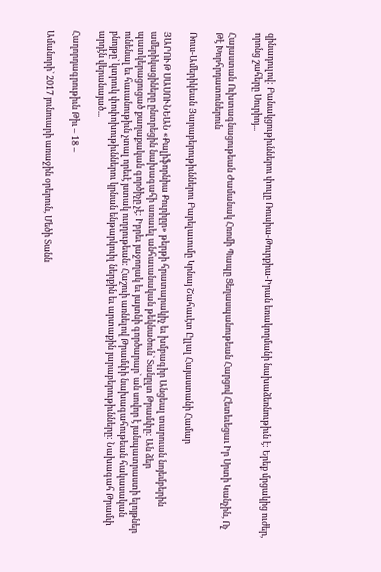զինադուլով: Բանակցութիւններու փուլը Ռուսիա-Թուրքիա-Իրան եռակողմանի նախաձեռնութիւն է: Երեք մրցակից ուժեր, որոնց շահերը Սուրիոյ...

Հայաստան Ուխտագնացութեան Ժամանակ Հռոմի Պապը Ցեղասպանութեան Հարցով Հետեւեցաւ Իր Սրտի Կանչին, Ոչ Թէ Խորհրդատուներուն

Ռուս-Ամերիկեան Յարաբերութիւններու Բարելաւումը Կրնայ Շահաւէտ Ըլլալ Հայաստանի Համար

ՅԱՐՈՒԹ ՍԱՍՈՒՆԵԱՆ «Քալիֆորնիա Քուրիըր» թերթի հրատարակիչ եւ խմբագիր Անցեալ տարուան նոյեմբերին ամերիկացիները ընտրեցին նախագահի առաւել անհաւանական թեկնածուն` Տանըլտ Թրամփը: Ան ձեր պատկերացուցած քաղաքական գործիչը չէ: Իբրեւ յաջողակ եւ յայտնի գործարար` ան սովոր է յանպատրաստի ելոյթներ ունենալ եւ հաւանութիւն չտալ որեւէ յստակ ուղղութեան: Հաշուի առնելով Թրամփի նախագահութեան հակասական բնոյթը` կտրուկ փոփոխութիւններու կրնան ենթարկուիլ ներքին եւ արտաքին յարաբերութիւնները: Նախագահ Թրամփ արդէն վերանայած...

Հաղորդագրութիւն Թիւ – 18 –

Ամանորի` 2017 յունուարի առաջին օրերուն, Մեծի Տանն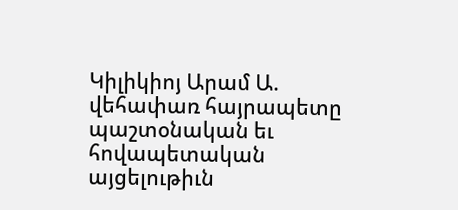Կիլիկիոյ Արամ Ա. վեհափառ հայրապետը պաշտօնական եւ հովապետական այցելութիւն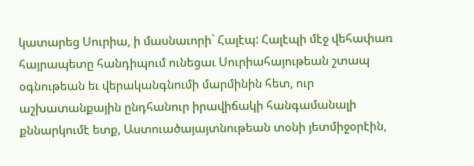կատարեց Սուրիա, ի մասնաւորի` Հալէպ: Հալէպի մէջ վեհափառ հայրապետը հանդիպում ունեցաւ Սուրիահայութեան շտապ օգնութեան եւ վերականգնումի մարմինին հետ, ուր աշխատանքային ընդհանուր իրավիճակի հանգամանալի քննարկումէ ետք, Աստուածայայտնութեան տօնի յետմիջօրէին,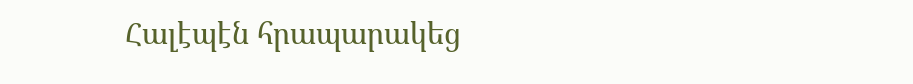Հալէպէն հրապարակեց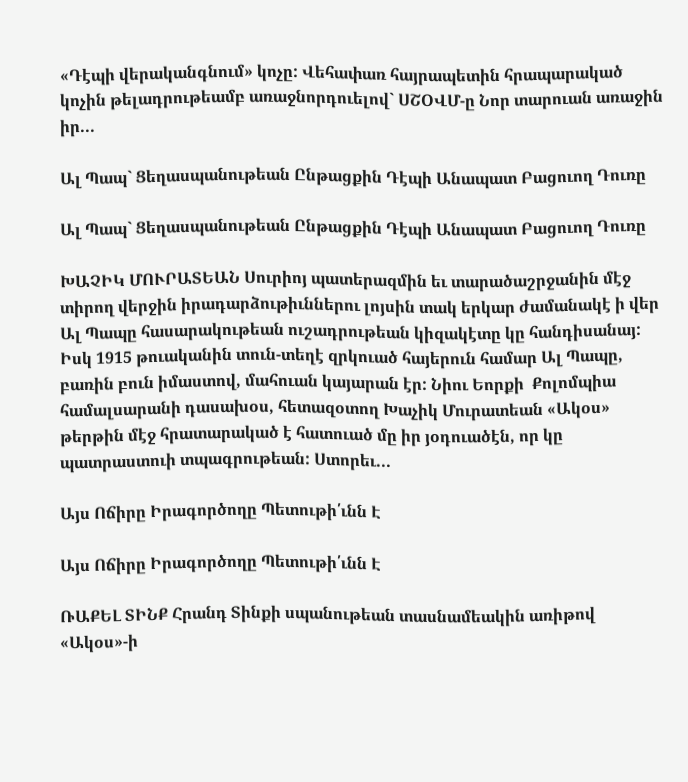«Դէպի վերականգնում» կոչը: Վեհափառ հայրապետին հրապարակած կոչին թելադրութեամբ առաջնորդուելով` ՍՇՕՎՄ-ը Նոր տարուան առաջին իր...

Ալ Պապ` Ցեղասպանութեան Ընթացքին Դէպի Անապատ Բացուող Դուռը

Ալ Պապ` Ցեղասպանութեան Ընթացքին Դէպի Անապատ Բացուող Դուռը

ԽԱՉԻԿ ՄՈՒՐԱՏԵԱՆ Սուրիոյ պատերազմին եւ տարածաշրջանին մէջ տիրող վերջին իրադարձութիւններու լոյսին տակ երկար ժամանակէ ի վեր Ալ Պապը հասարակութեան ուշադրութեան կիզակէտը կը հանդիսանայ: Իսկ 1915 թուականին տուն-տեղէ զրկուած հայերուն համար Ալ Պապը, բառին բուն իմաստով, մահուան կայարան էր: Նիու Եորքի  Քոլոմպիա համալսարանի դասախօս, հետազօտող Խաչիկ Մուրատեան «Ակօս» թերթին մէջ հրատարակած է հատուած մը իր յօդուածէն, որ կը պատրաստուի տպագրութեան: Ստորեւ...

Այս Ոճիրը Իրագործողը Պետութի՛ւնն Է

Այս Ոճիրը Իրագործողը Պետութի՛ւնն Է

ՌԱՔԵԼ ՏԻՆՔ Հրանդ Տինքի սպանութեան տասնամեակին առիթով «Ակօս»-ի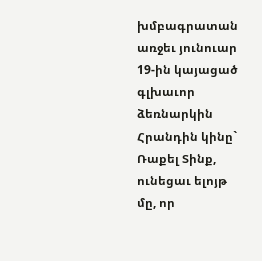խմբագրատան առջեւ յունուար 19-ին կայացած գլխաւոր ձեռնարկին Հրանդին կինը` Ռաքել Տինք, ունեցաւ ելոյթ մը, որ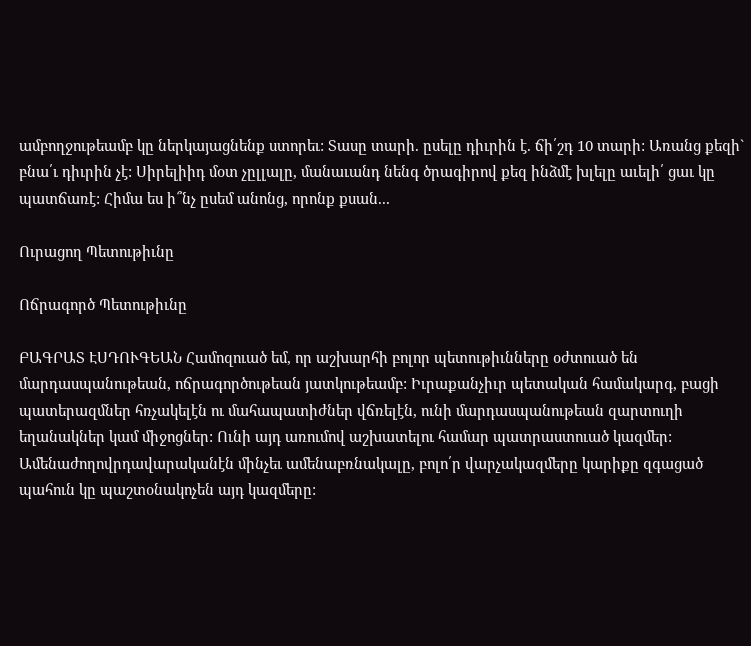ամբողջութեամբ կը ներկայացնենք ստորեւ: Տասը տարի. ըսելը դիւրին է. ճի՛շդ 10 տարի: Առանց քեզի` բնա՛ւ դիւրին չէ: Սիրելիիդ մօտ չըլլալը, մանաւանդ նենգ ծրագիրով քեզ ինձմէ խլելը աւելի՛ ցաւ կը պատճառէ: Հիմա ես ի՞նչ ըսեմ անոնց, որոնք քսան...

Ուրացող Պետութիւնը

Ոճրագործ Պետութիւնը

ԲԱԳՐԱՏ ԷՍԴՈՒԳԵԱՆ Համոզուած եմ, որ աշխարհի բոլոր պետութիւնները օժտուած են մարդասպանութեան, ոճրագործութեան յատկութեամբ: Իւրաքանչիւր պետական համակարգ, բացի պատերազմներ հռչակելէն ու մահապատիժներ վճռելէն, ունի մարդասպանութեան զարտուղի եղանակներ կամ միջոցներ: Ունի այդ առումով աշխատելու համար պատրաստուած կազմեր: Ամենաժողովրդավարականէն մինչեւ ամենաբռնակալը, բոլո՛ր վարչակազմերը կարիքը զգացած պահուն կը պաշտօնակոչեն այդ կազմերը: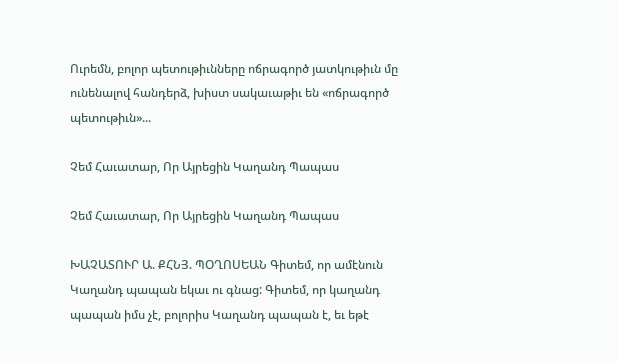Ուրեմն, բոլոր պետութիւնները ոճրագործ յատկութիւն մը ունենալով հանդերձ, խիստ սակաւաթիւ են «ոճրագործ պետութիւն»...

Չեմ Հաւատար, Որ Այրեցին Կաղանդ Պապաս

Չեմ Հաւատար, Որ Այրեցին Կաղանդ Պապաս

ԽԱՉԱՏՈՒՐ Ա. ՔՀՆՅ. ՊՕՂՈՍԵԱՆ Գիտեմ, որ ամէնուն Կաղանդ պապան եկաւ ու գնաց: Գիտեմ, որ կաղանդ պապան իմս չէ, բոլորիս Կաղանդ պապան է, եւ եթէ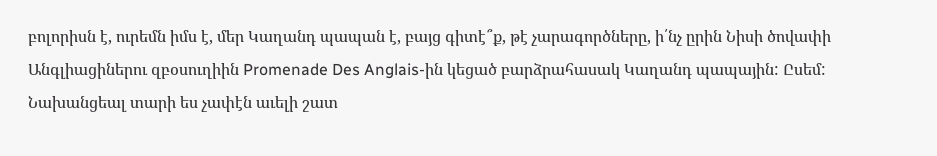բոլորիսն է, ուրեմն իմս է, մեր Կաղանդ պապան է, բայց գիտէ՞ք, թէ չարագործները, ի՛նչ ըրին Նիսի ծովափի Անգլիացիներու զբօսուղիին Promenade Des Anglais-ին կեցած բարձրահասակ Կաղանդ պապային: Ըսեմ: Նախանցեալ տարի ես չափէն աւելի շատ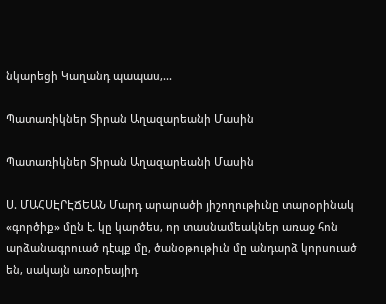նկարեցի Կաղանդ պապաս,...

Պատառիկներ Տիրան Աղազարեանի Մասին

Պատառիկներ Տիրան Աղազարեանի Մասին

Ս. ՄԱՀՍԷՐԷՃԵԱՆ Մարդ արարածի յիշողութիւնը տարօրինակ «գործիք» մըն է. կը կարծես, որ տասնամեակներ առաջ հոն արձանագրուած դէպք մը, ծանօթութիւն մը անդարձ կորսուած են, սակայն առօրեայիդ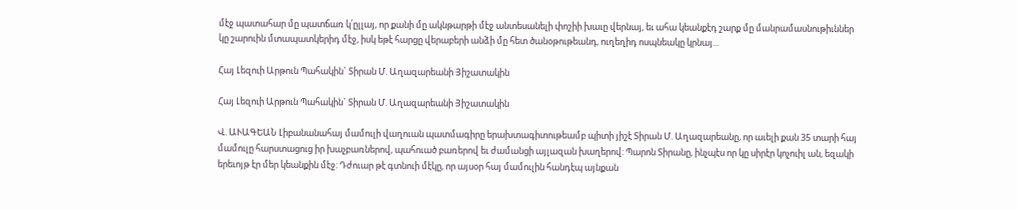մէջ պատահար մը պատճառ կ՛ըլլայ, որ քանի մը ակնթարթի մէջ անտեսանելի փոշիի խաւը վերնայ, եւ ահա կեանքէդ շարք մը մանրամասնութիւններ կը շարուին մտապատկերիդ մէջ, իսկ եթէ հարցը վերաբերի անձի մը հետ ծանօթութեանդ, ուղեղիդ ոսպնեակը կրնայ...

Հայ Լեզուի Արթուն Պահակին` Տիրան Մ. Աղազարեանի Յիշատակին

Հայ Լեզուի Արթուն Պահակին` Տիրան Մ. Աղազարեանի Յիշատակին

Վ. ԱՒԱԳԵԱՆ Լիբանանահայ մամուլի վաղուան պատմագիրը երախտագիտութեամբ պիտի յիշէ Տիրան Մ. Աղազարեանը, որ աւելի քան 35 տարի հայ մամուլը հարստացուց իր խաչբառներով, պահուած բառերով եւ ժամանցի այլազան խաղերով: Պարոն Տիրանը, ինչպէս որ կը սիրէր կոչուիլ ան, եզակի երեւոյթ էր մեր կեանքին մէջ: Դժուար թէ գտնուի մէկը, որ այսօր հայ մամուլին հանդէպ այնքան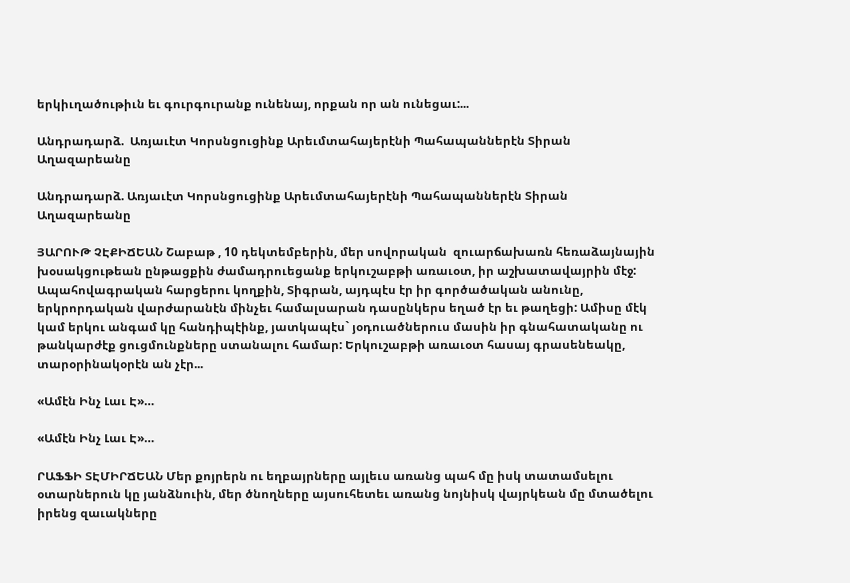երկիւղածութիւն եւ գուրգուրանք ունենայ, որքան որ ան ունեցաւ:...

Անդրադարձ.  Առյաւէտ Կորսնցուցինք Արեւմտահայերէնի Պահապաններէն Տիրան Աղազարեանը

Անդրադարձ. Առյաւէտ Կորսնցուցինք Արեւմտահայերէնի Պահապաններէն Տիրան Աղազարեանը

ՅԱՐՈՒԹ ՉԷՔԻՃԵԱՆ Շաբաթ , 10 դեկտեմբերին, մեր սովորական  զուարճախառն հեռաձայնային խօսակցութեան ընթացքին ժամադրուեցանք երկուշաբթի առաւօտ, իր աշխատավայրին մէջ: Ապահովագրական հարցերու կողքին, Տիգրան, այդպէս էր իր գործածական անունը, երկրորդական վարժարանէն մինչեւ համալսարան դասընկերս եղած էր եւ թաղեցի: Ամիսը մէկ կամ երկու անգամ կը հանդիպէինք, յատկապէս` յօդուածներուս մասին իր գնահատականը ու թանկարժէք ցուցմունքները ստանալու համար: Երկուշաբթի առաւօտ հասայ գրասենեակը, տարօրինակօրէն ան չէր...

«Ամէն Ինչ Լաւ Է»…

«Ամէն Ինչ Լաւ Է»…

ՐԱՖՖԻ ՏԷՄԻՐՃԵԱՆ Մեր քոյրերն ու եղբայրները այլեւս առանց պահ մը իսկ տատամսելու օտարներուն կը յանձնուին, մեր ծնողները այսուհետեւ առանց նոյնիսկ վայրկեան մը մտածելու իրենց զաւակները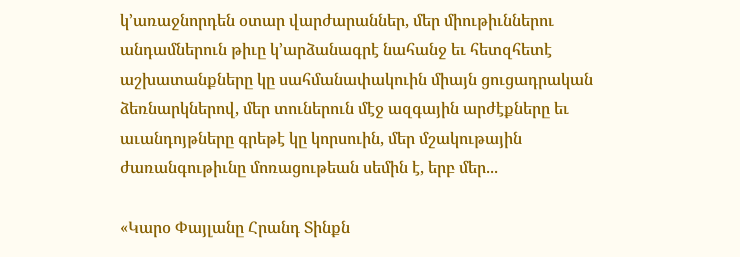կ’առաջնորդեն օտար վարժարաններ, մեր միութիւններու անդամներուն թիւը կ’արձանագրէ նահանջ եւ հետզհետէ աշխատանքները կը սահմանափակուին միայն ցուցադրական ձեռնարկներով, մեր տուներուն մէջ ազգային արժէքները եւ աւանդոյթները գրեթէ կը կորսուին, մեր մշակութային ժառանգութիւնը մոռացութեան սեմին է, երբ մեր...

«Կարօ Փայլանը Հրանդ Տինքն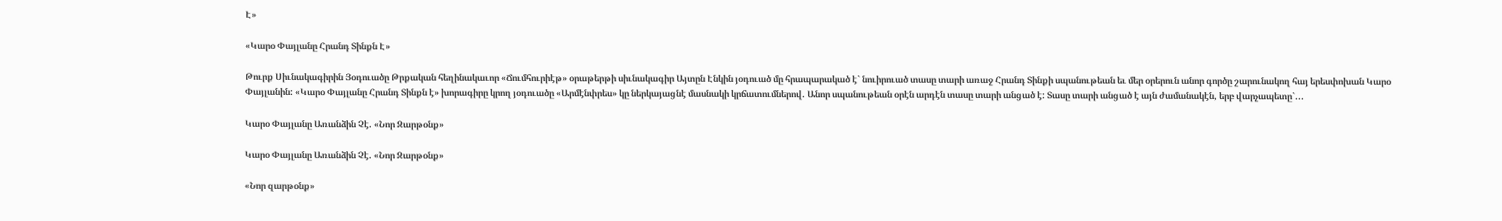Է»

«Կարօ Փայլանը Հրանդ Տինքն Է»

Թուրք Սիւնակագիրին Յօդուածը Թրքական հեղինակաւոր «Ճումհուրիէթ» օրաթերթի սիւնակագիր Այտըն Էնկին յօդուած մը հրապարակած է` նուիրուած տասը տարի առաջ Հրանդ Տինքի սպանութեան եւ մեր օրերուն անոր գործը շարունակող հայ երեսփոխան Կարօ Փայլանին: «Կարօ Փայլանը Հրանդ Տինքն է» խորագիրը կրող յօդուածը «Արմէնփրես» կը ներկայացնէ մասնակի կրճատումներով. Անոր սպանութեան օրէն արդէն տասը տարի անցած է: Տասը տարի անցած է այն ժամանակէն, երբ վարչապետը`...

Կարօ Փայլանը Առանձին Չէ. «Նոր Զարթօնք»

Կարօ Փայլանը Առանձին Չէ. «Նոր Զարթօնք»

«Նոր զարթօնք»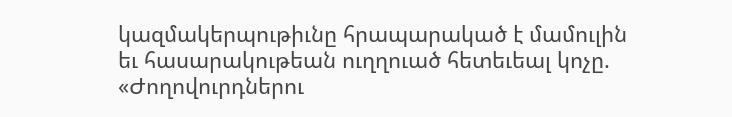կազմակերպութիւնը հրապարակած է մամուլին եւ հասարակութեան ուղղուած հետեւեալ կոչը. «Ժողովուրդներու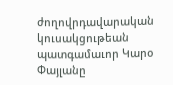ժողովրդավարական կուսակցութեան պատգամաւոր Կարօ Փայլանը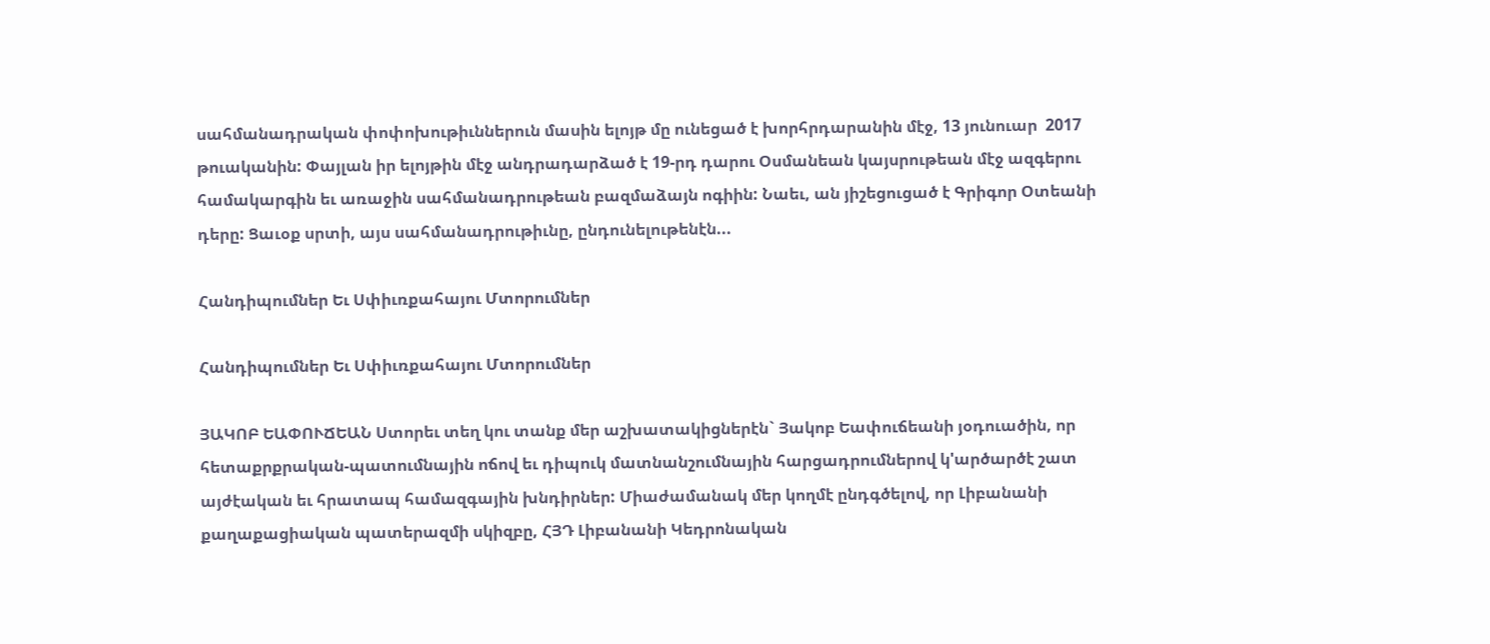սահմանադրական փոփոխութիւններուն մասին ելոյթ մը ունեցած է խորհրդարանին մէջ, 13 յունուար  2017 թուականին: Փայլան իր ելոյթին մէջ անդրադարձած է 19-րդ դարու Օսմանեան կայսրութեան մէջ ազգերու համակարգին եւ առաջին սահմանադրութեան բազմաձայն ոգիին: Նաեւ, ան յիշեցուցած է Գրիգոր Օտեանի դերը: Ցաւօք սրտի, այս սահմանադրութիւնը, ընդունելութենէն...

Հանդիպումներ Եւ Սփիւռքահայու Մտորումներ

Հանդիպումներ Եւ Սփիւռքահայու Մտորումներ

ՅԱԿՈԲ ԵԱՓՈՒՃԵԱՆ Ստորեւ տեղ կու տանք մեր աշխատակիցներէն` Յակոբ Եափուճեանի յօդուածին, որ հետաքրքրական-պատումնային ոճով եւ դիպուկ մատնանշումնային հարցադրումներով կ'արծարծէ շատ այժէական եւ հրատապ համազգային խնդիրներ: Միաժամանակ մեր կողմէ ընդգծելով, որ Լիբանանի քաղաքացիական պատերազմի սկիզբը, ՀՅԴ Լիբանանի Կեդրոնական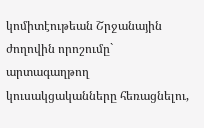կոմիտէութեան Շրջանային ժողովին որոշումը` արտագաղթող կուսակցականները հեռացնելու,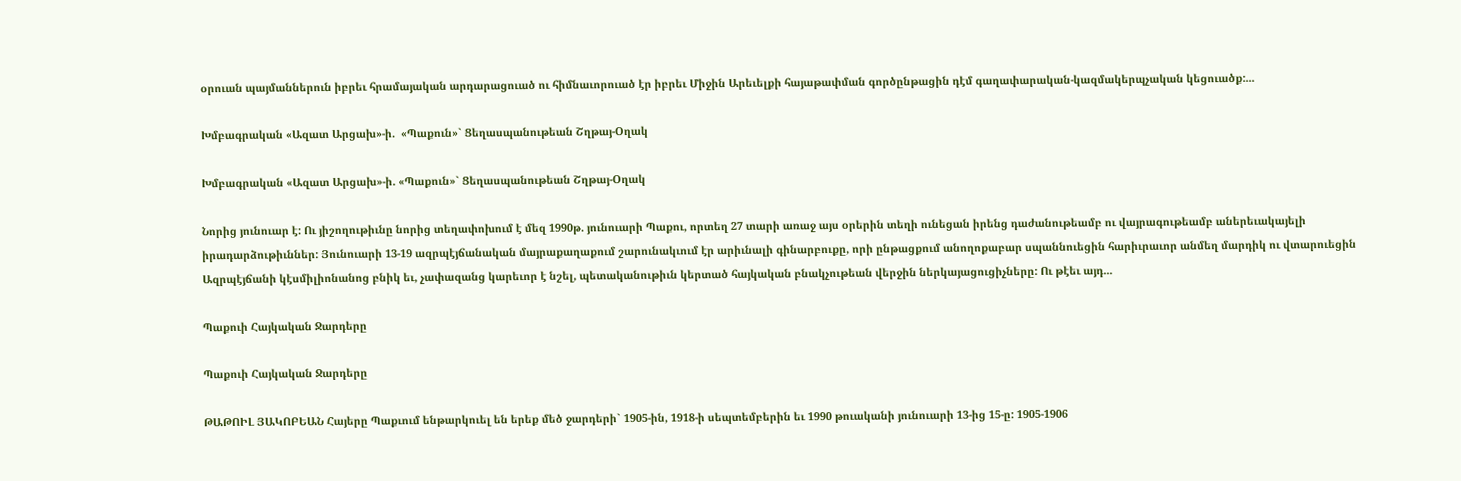օրուան պայմաններուն իբրեւ հրամայական արդարացուած ու հիմնաւորուած էր իբրեւ Միջին Արեւելքի հայաթափման գործընթացին դէմ գաղափարական-կազմակերպչական կեցուածք:...

Խմբագրական «Ազատ Արցախ»-ի.  «Պաքուն»` Ցեղասպանութեան Շղթայ-Օղակ

Խմբագրական «Ազատ Արցախ»-ի. «Պաքուն»` Ցեղասպանութեան Շղթայ-Օղակ

Նորից յունուար է: Ու յիշողութիւնը նորից տեղափոխում է մեզ 1990թ. յունուարի Պաքու, որտեղ 27 տարի առաջ այս օրերին տեղի ունեցան իրենց դաժանութեամբ ու վայրագութեամբ աներեւակայելի իրադարձութիւններ: Յունուարի 13-19 ազրպէյճանական մայրաքաղաքում շարունակւում էր արիւնալի գինարբուքը, որի ընթացքում անողոքաբար սպաննուեցին հարիւրաւոր անմեղ մարդիկ ու վտարուեցին Ազրպէյճանի կէսմիլիոնանոց բնիկ եւ, չափազանց կարեւոր է նշել, պետականութիւն կերտած հայկական բնակչութեան վերջին ներկայացուցիչները: Ու թէեւ այդ...

Պաքուի Հայկական Ջարդերը

Պաքուի Հայկական Ջարդերը

ԹԱԹՈԻԼ ՅԱԿՈԲԵԱՆ Հայերը Պաքւում ենթարկուել են երեք մեծ ջարդերի` 1905-ին, 1918-ի սեպտեմբերին եւ 1990 թուականի յունուարի 13-ից 15-ը: 1905-1906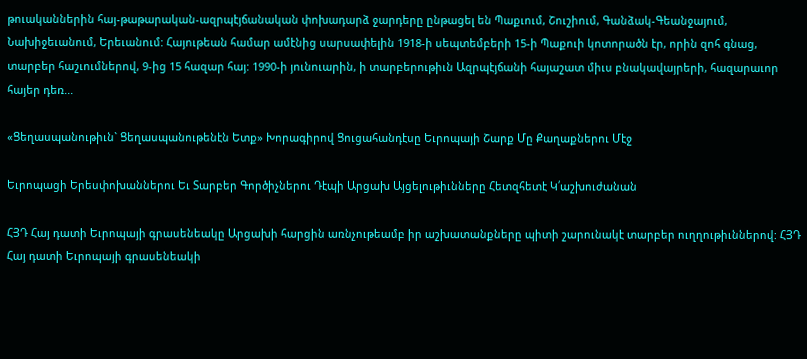թուականներին հայ-թաթարական-ազրպէյճանական փոխադարձ ջարդերը ընթացել են Պաքւում, Շուշիում, Գանձակ-Գեանջայում, Նախիջեւանում, Երեւանում: Հայութեան համար ամէնից սարսափելին 1918-ի սեպտեմբերի 15-ի Պաքուի կոտորածն էր, որին զոհ գնաց, տարբեր հաշւումներով, 9-ից 15 հազար հայ: 1990-ի յունուարին, ի տարբերութիւն Ազրպէյճանի հայաշատ միւս բնակավայրերի, հազարաւոր հայեր դեռ...

«Ցեղասպանութիւն` Ցեղասպանութենէն Ետք» Խորագիրով Ցուցահանդէսը Եւրոպայի Շարք Մը Քաղաքներու Մէջ

Եւրոպացի Երեսփոխաններու Եւ Տարբեր Գործիչներու Դէպի Արցախ Այցելութիւնները Հետզհետէ Կ՛աշխուժանան

ՀՅԴ Հայ դատի Եւրոպայի գրասենեակը Արցախի հարցին առնչութեամբ իր աշխատանքները պիտի շարունակէ տարբեր ուղղութիւններով: ՀՅԴ Հայ դատի Եւրոպայի գրասենեակի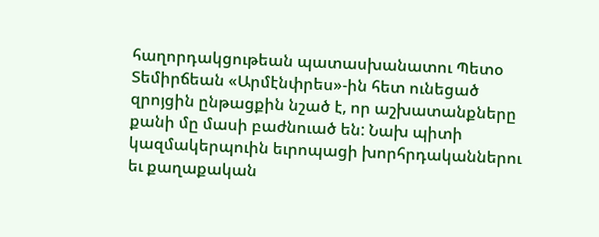հաղորդակցութեան պատասխանատու Պետօ Տեմիրճեան «Արմէնփրես»-ին հետ ունեցած զրոյցին ընթացքին նշած է, որ աշխատանքները քանի մը մասի բաժնուած են: Նախ պիտի կազմակերպուին եւրոպացի խորհրդականներու եւ քաղաքական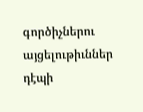գործիչներու այցելութիւններ դէպի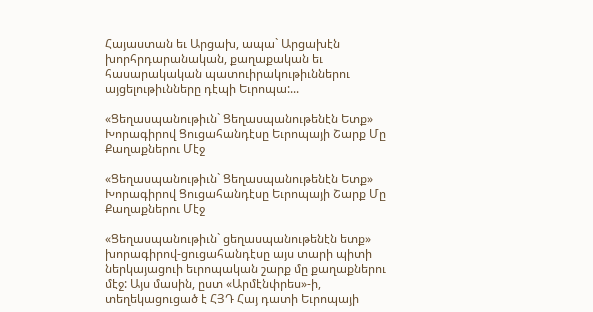Հայաստան եւ Արցախ, ապա` Արցախէն խորհրդարանական, քաղաքական եւ հասարակական պատուիրակութիւններու այցելութիւնները դէպի Եւրոպա:...

«Ցեղասպանութիւն` Ցեղասպանութենէն Ետք» Խորագիրով Ցուցահանդէսը Եւրոպայի Շարք Մը Քաղաքներու Մէջ

«Ցեղասպանութիւն` Ցեղասպանութենէն Ետք» Խորագիրով Ցուցահանդէսը Եւրոպայի Շարք Մը Քաղաքներու Մէջ

«Ցեղասպանութիւն` ցեղասպանութենէն ետք» խորագիրով-ցուցահանդէսը այս տարի պիտի ներկայացուի եւրոպական շարք մը քաղաքներու մէջ: Այս մասին, ըստ «Արմէնփրես»-ի, տեղեկացուցած է ՀՅԴ Հայ դատի Եւրոպայի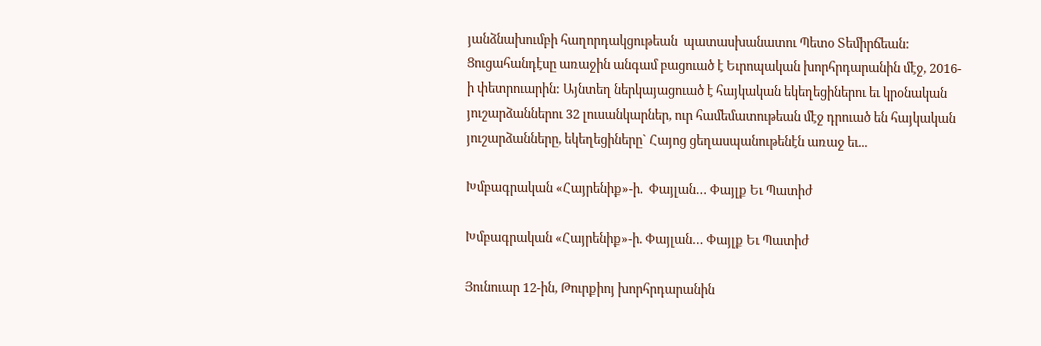յանձնախումբի հաղորդակցութեան  պատասխանատու Պետօ Տեմիրճեան: Ցուցահանդէսը առաջին անգամ բացուած է Եւրոպական խորհրդարանին մէջ, 2016-ի փետրուարին: Այնտեղ ներկայացուած է հայկական եկեղեցիներու եւ կրօնական յուշարձաններու 32 լուսանկարներ, ուր համեմատութեան մէջ դրուած են հայկական յուշարձանները, եկեղեցիները` Հայոց ցեղասպանութենէն առաջ եւ...

Խմբագրական «Հայրենիք»-ի.  Փայլան… Փայլք Եւ Պատիժ

Խմբագրական «Հայրենիք»-ի. Փայլան… Փայլք Եւ Պատիժ

Յունուար 12-ին, Թուրքիոյ խորհրդարանին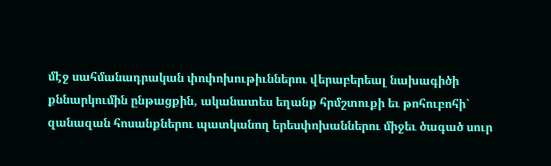մէջ սահմանադրական փոփոխութիւններու վերաբերեալ նախագիծի քննարկումին ընթացքին, ականատես եղանք հրմշտուքի եւ թոհուբոհի` զանազան հոսանքներու պատկանող երեսփոխաններու միջեւ ծագած սուր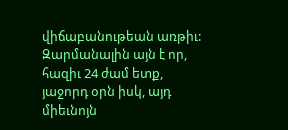վիճաբանութեան առթիւ: Զարմանալին այն է որ, հազիւ 24 ժամ ետք, յաջորդ օրն իսկ, այդ միեւնոյն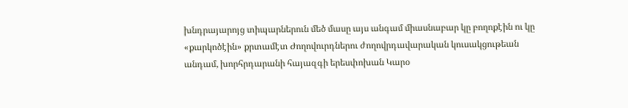խնդրայարոյց տիպարներուն մեծ մասը այս անգամ միասնաբար կը բողոքէին ու կը «քարկոծէին» քրտամէտ Ժողովուրդներու ժողովրդավարական կուսակցութեան անդամ, խորհրդարանի հայազգի երեսփոխան Կարօ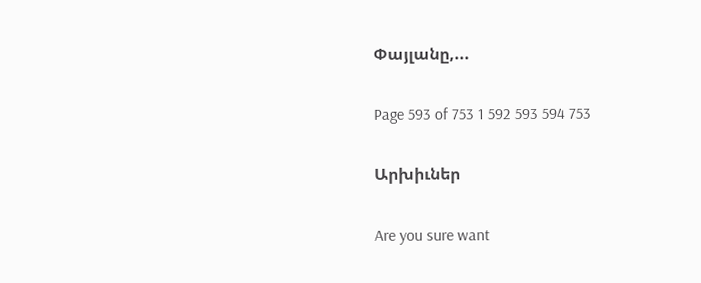Փայլանը,...

Page 593 of 753 1 592 593 594 753

Արխիւներ

Are you sure want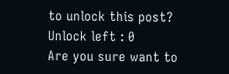to unlock this post?
Unlock left : 0
Are you sure want to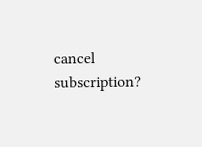cancel subscription?